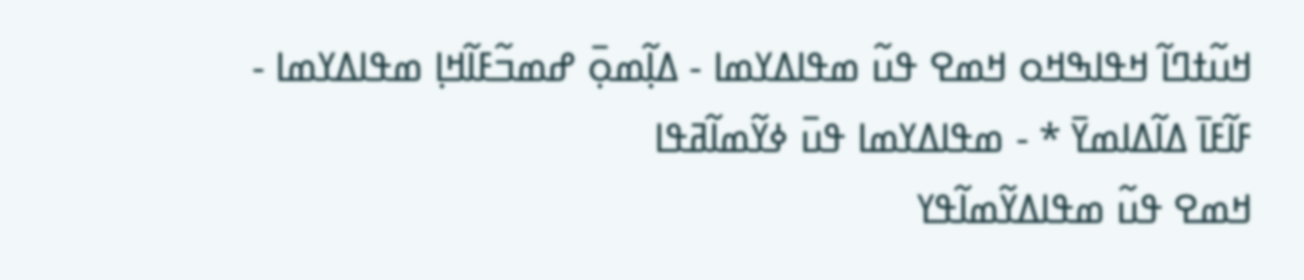ߞߎ߬ߙߣߊ߬ ߞߟߊߒߞߋ ߞߘߐ ߟߎ߬ ߘߟߊߡߌߘߊ - ߡߊ߲߬ߘߋ߲߫ ߝߘߏ߬ߓߊ߬ߞߊ߲ ߘߟߊߡߌߘߊ - ߓߊ߬ߓߊ߫ ߡߊ߬ߡߊߘߌ߫ * - ߘߟߊߡߌߘߊ ߟߎ߫ ߦߌ߬ߘߊ߬ߥߟߊ
ߞߘߐ ߟߎ߬ ߘߟߊߡߌ߬ߘߊ߬ߟߌ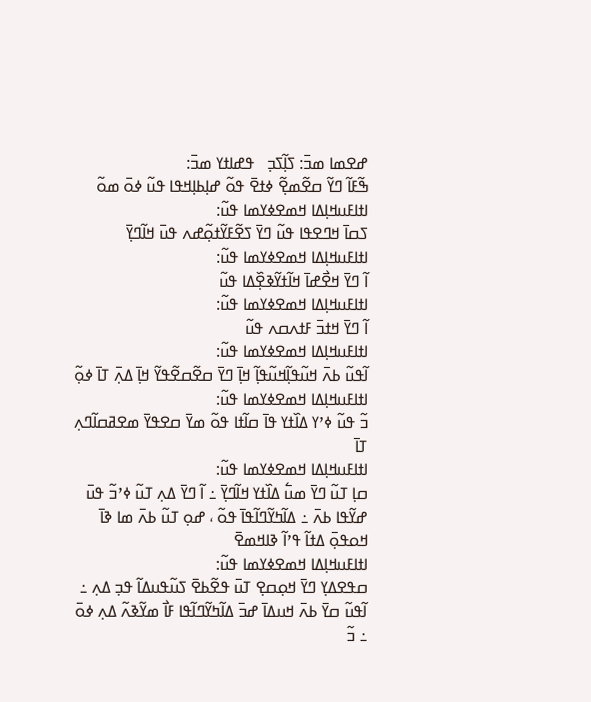ߝߐߘߊ ߘߏ߫: ߖߊ߲߬ߖߏ߲   ߟߝߊߙߌ ߘߏ߫:
ߒ߬ߓߊ߬ ߣߌ߬ ߛߐ߬ߘߐ߲߬ ߦߙߐ߫ ߟߋ߬ ߝߊ߲ߕߊ߲ߞߟߊ ߟߎ߬ ߦߋ߫ ߘߋ߬
ߊߙߊߓߎߞߊ߲ߡߊ ߞߘߐߦߌߘߊ ߟߎ߬:
ߖߛߊ߫ ߞߣߐߟߊ ߟߎ߬ ߣߌ߫ ߖߐ߬ߓߌ߬ߙߋ߲߬ߝߍ ߟߎ߫ ߞߊ߬ߣߌ߲߫
ߊߙߊߓߎߞߊ߲ߡߊ ߞߘߐߦߌߘߊ ߟߎ߬:
ߊ߬ ߣߌ߫ ߞߐ߯ߝߊ߫ ߞߊ߬ߙߌ߬ߢߐ߲߰ߡߊ ߟߎ߬
ߊߙߊߓߎߞߊ߲ߡߊ ߞߘߐߦߌߘߊ ߟߎ߬:
ߊ߬ ߣߌ߫ ߞߙߏ߫ ߓߙߍߛߍ ߟߎ߬
ߊߙߊߓߎߞߊ߲ߡߊ ߞߘߐߦߌߘߊ ߟߎ߬:
ߊ߬ߟߎ߬ ߕߍ߫ ߞߎ߬ߟߊ߲߬ߞߎ߬ߟߊ߲߬ ߞߊ߲߫ ߣߌ߫ ߛߐ߬ߛߐ߬ߟߌ߬ ߞߊ߲߫ ߡߍ߲߫ ߠߊ߫ ߦߋ߲߬
ߊߙߊߓߎߞߊ߲ߡߊ ߞߘߐߦߌߘߊ ߟߎ߬:
ߏ߬ ߟߎ߬ ߦߴߌ ߡߊ߰ߙߌ ߟߊ߫ ߛߊ߬ߙߊ ߟߋ߬ ߘߌ߫ ߛߐߟߌ߫ ߘߐߥߛߊ߬ߣߍ߲ ߠߊ߫
ߊߙߊߓߎߞߊ߲ߡߊ ߞߘߐߦߌߘߊ ߟߎ߬:
ߛߊ߲ ߠߎ߬ ߣߌ߫ ߘߎ߱ ߡߊ߰ߙߌ ߞߊ߬ߣߌ߲߫ ߸ ߊ߬ ߣߌ߫ ߡߍ߲ ߠߎ߬ ߦߴߏ߬ ߟߎ߫ ߝߌ߬ߟߊ ߕߍ߫ ߸ ߡߊ߬ߤߌ߬ߣߊ߬ߟߊ߫ ߟߋ߬ ، ߝߋ߲ ߠߎ߬ ߕߍ߫ ߘߊ ߢߊ߫ ߞߋߟߋ߲߫ ߡߙߊ߬ ߟߴߊ߬ ߢߊߞߘߐ߫
ߊߙߊߓߎߞߊ߲ߡߊ ߞߘߐߦߌߘߊ ߟߎ߬:
ߛߟߐߡߌ߲ ߣߌ߫ ߞߋ߲ߛߐ߲ ߠߎ߫ ߟߐ߬ߕߐ߫ ߖߎ߬ߟߎߡߊ߬ ߟߏ߲ ߡߍ߲ ߸ ߊ߬ߟߎ߬ ߛߌ߫ ߕߍ߫ ߞߎߡߊ߫ ߝߏ߫ ߡߊ߬ߤߌ߬ߣߊ߬ߟߊ ߓߊ߯ ߘߌ߬ߢߍ߬ ߡߍ߲ ߦߋ߫ ߸ ߏ߬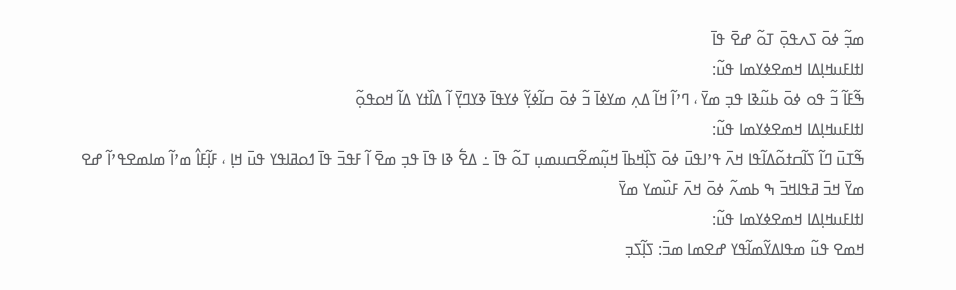ߘߏ߲߬ ߦߋ߫ ߖߍߟߋ߲߫ ߠߋ߬ ߝߐ߫ ߟߊ߫
ߊߙߊߓߎߞߊ߲ߡߊ ߞߘߐߦߌߘߊ ߟߎ߬:
ߒ߬ߓߊ߬ ߏ߬ ߟߋ ߦߋ߫ ߕߎ߬ߢߊ ߟߏ߲ ߘߌ߫ ، ߣߴߊ߬ ߞߊ߬ ߡߍ߲ ߘߌߦߊ߫ ߏ߬ ߦߋ߫ ߛߊ߬ߦߌ߲߬ ߦߌߟߊ߫ ߢߌߣߌ߲߫ ߊ߬ ߡߊ߰ߙߌ ߡߊ߬ ߞߋߟߋ߲߬
ߊߙߊߓߎߞߊ߲ߡߊ ߞߘߐߦߌߘߊ ߟߎ߬:
ߒ߬ߠߎ߫ ߣߊ߬ ߖߊ߬ߛߙߋ߬ߡߊ߬ߟߊ ߞߍ߫ ߟߴߊߟߎ߫ ߦߋ߫ ߖߊ߲߰ߞߕߊ߫ ߞߎ߲߬ߘߐ߬ߛߎߘߎ߲ ߠߋ߬ ߟߊ߫ ߸ ߡߐ߱ ߢߊ ߟߊ߫ ߟߏ߲ ߘߐ߫ ߊ߬ ߓߟߏ߫ ߟߊ߫ ߗߋߥߊߟߌ ߟߎ߫ ߞߊ߲ ، ߓߊ߲߬ߓߊ߮ ߘߴߊ߬ ߘߊߘߐߟߴߊ߬ ߝߐ ߘߌ߫ ߞߏ߫ ߥߟߊߞߏ߫ ߒ ߕߘߍ߬ ߦߋ߫ ߞߍ߫ ߓߎ߰ߘߌ ߘߌ߫
ߊߙߊߓߎߞߊ߲ߡߊ ߞߘߐߦߌߘߊ ߟߎ߬:
ߞߘߐ ߟߎ߬ ߘߟߊߡߌ߬ߘߊ߬ߟߌ ߝߐߘߊ ߘߏ߫: ߖߊ߲߬ߖߏ߲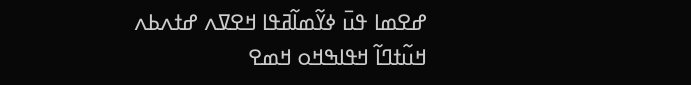ߝߐߘߊ ߟߎ߫ ߦߌ߬ߘߊ߬ߥߟߊ ߞߐߜߍ ߝߙߍߕߍ
ߞߎ߬ߙߣߊ߬ ߞߟߊߒߞߋ ߞߘߐ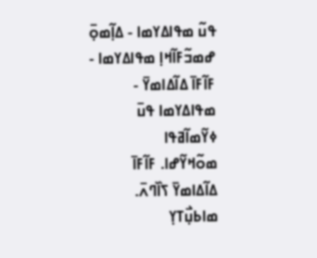ߟߎ߬ ߘߟߊߡߌߘߊ - ߡߊ߲߬ߘߋ߲߫ ߝߘߏ߬ߓߊ߬ߞߊ߲ ߘߟߊߡߌߘߊ - ߓߊ߬ߓߊ߫ ߡߊ߬ߡߊߘߌ߫ - ߘߟߊߡߌߘߊ ߟߎ߫ ߦߌ߬ߘߊ߬ߥߟߊ
ߘߋ߬ߞߌ߬ߝߊ. ߓߊ߬ߓߊ߫ ߡߊ߬ߡߊߘߌ߫ ߖߊ߰ߣߍ߫.
ߘߊߕߎ߲߯ߠߌ߲